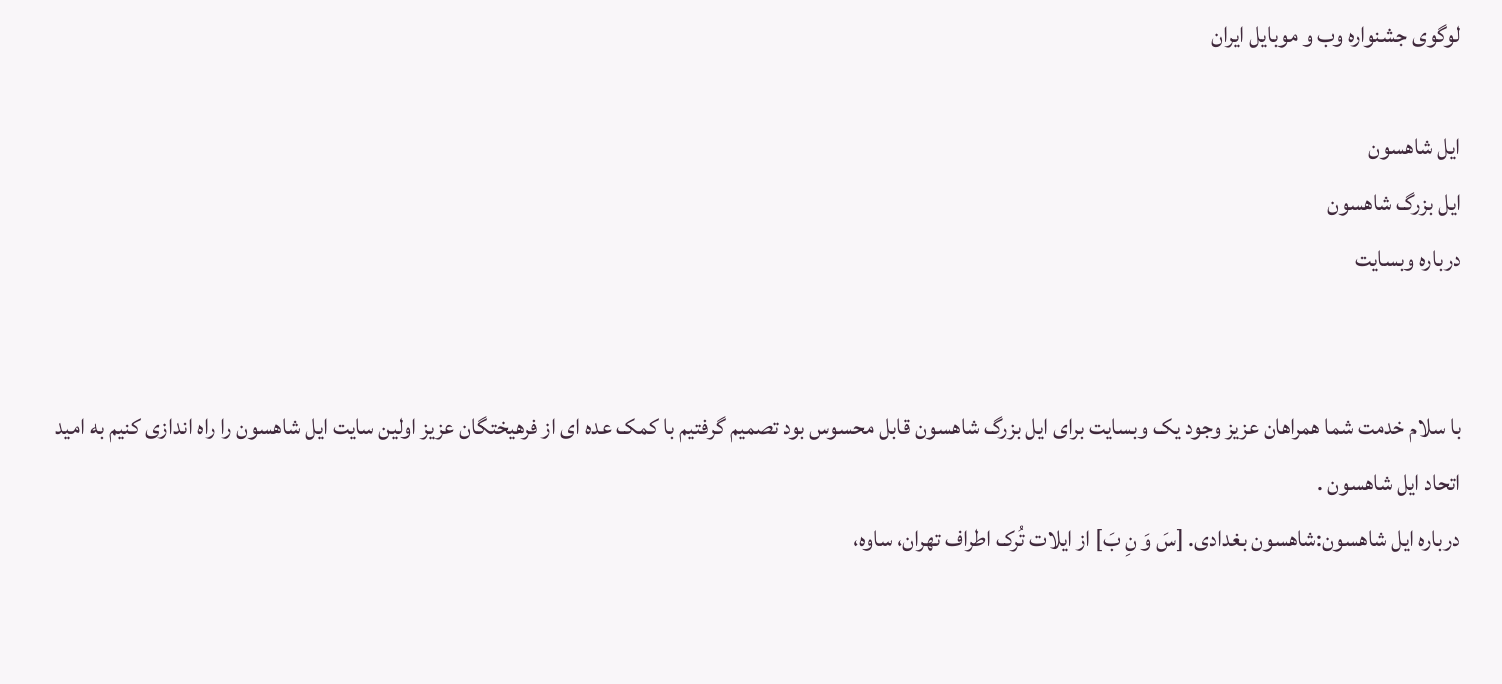لوگوی جشنواره وب و موبایل ایران

ایل شاهسون
ایل بزرگ شاهسون
درباره وبسایت


با سلام خدمت شما همراهان عزیز وجود یک وبسایت برای ایل بزرگ شاهسون قابل محسوس بود تصمیم گرفتیم با کمک عده ای از فرهیختگان عزیز اولین سایت ایل شاهسون را راه اندازی کنیم به امید اتحاد ایل شاهسون .
درباره ایل شاهسون:شاهسون بغدادی. [سَ وَ نِ بَ] از ایلات تُرک اطراف تهران، ساوه،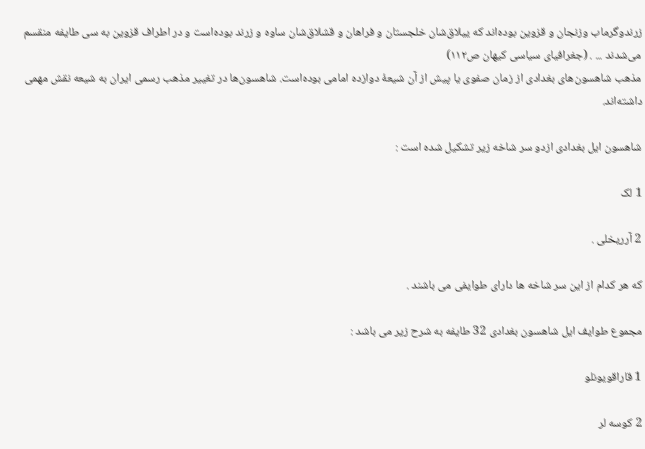زرندوگرماب وزنجان و قزوین بوده‌اند که ییلاق‌شان خلجستان و فراهان و قشلاق‌شان ساوه و زرند بوده‌است و در اطراف قزوین به سی طایفه منقسم می‌شدند ... . (جغرافیای سیاسی کیهان ص۱۱۲)
مذهب شاهسون‌های بغدادی از زمان صفوی یا پیش از آن شیعهٔ دوازده امامی بوده‌است. شاهسون‌ها در تغییر مذهب رسمی ایران به شیعه نقش مهمی داشته‌اند.

شاهسون ایل بغدادی ازدو سر شاخه زیر تشکیل شده است :

1 لک

2 آرریخلی .

که هر کدام از این سر شاخه ها دارای طوایفی می باشند .

مجموع طوایف ایل شاهسون بغدادی 32 طایفه به شرح زیر می باشد :

1 قاراقویونلو

2 کوسه لر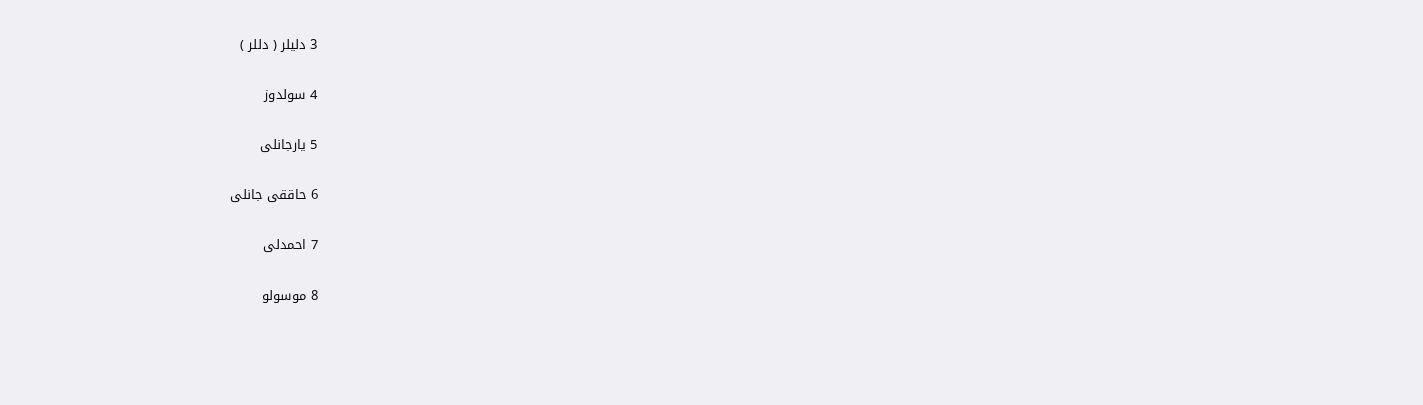3 دلیلر ( دللر )

4 سولدوز

5 یارجانلی

6 حاققی جانلی

7 احمدلی

8 موسولو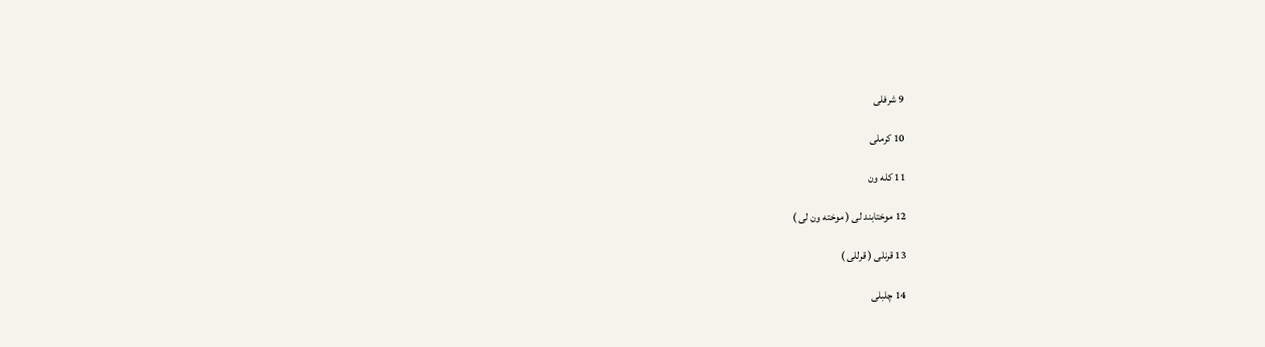9 شرفلی

10 کرملی

11 کله ون

12 موختابند لی ( موخته ون لی )

13 قرنلی ( قرللی )

14 چلبلی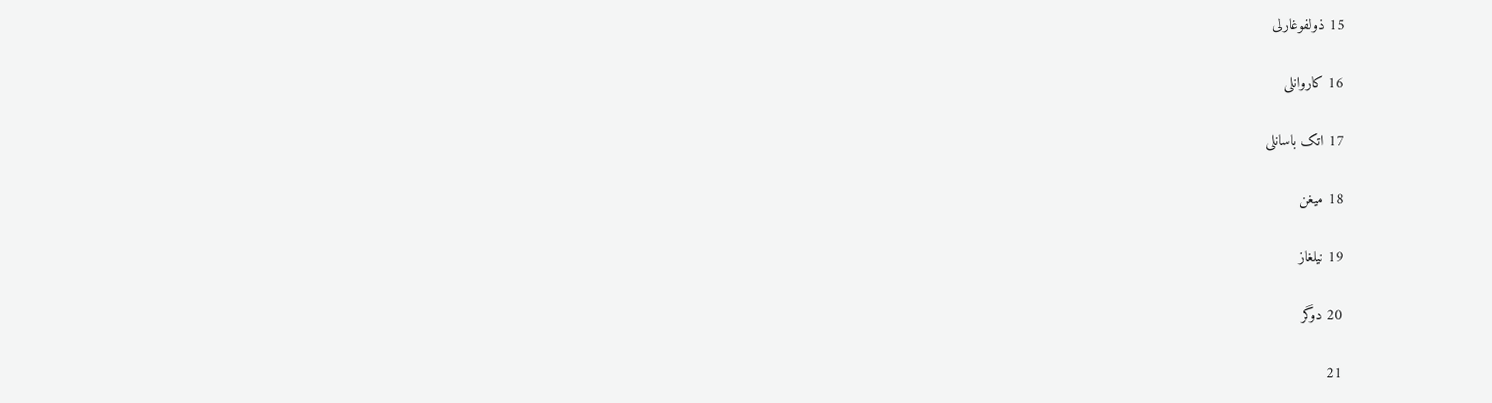15 ذولفوغارلی

16 کاروانلی

17 اتک باسانلی

18 میغن

19 نیلغاز

20 دوگر

21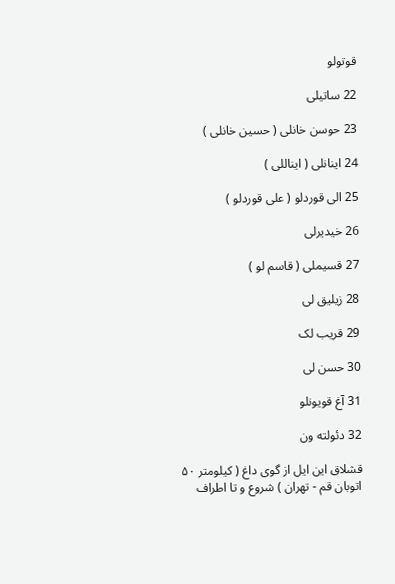قوتولو

22 ساتیلی

23 حوسن خانلی ( حسین خانلی )

24 اینانلی ( ایناللی )

25 الی قوردلو ( علی قوردلو )

26 خیدیرلی

27 قسیملی ( قاسم لو )

28 زیلیق لی

29 قریب لک

30 حسن لی

31 آغ قویونلو

32 دئولته ون

قشلاق این ایل از گوی داغ ( کیلومتر ۵۰ اتوبان قم - تهران ) شروع و تا اطراف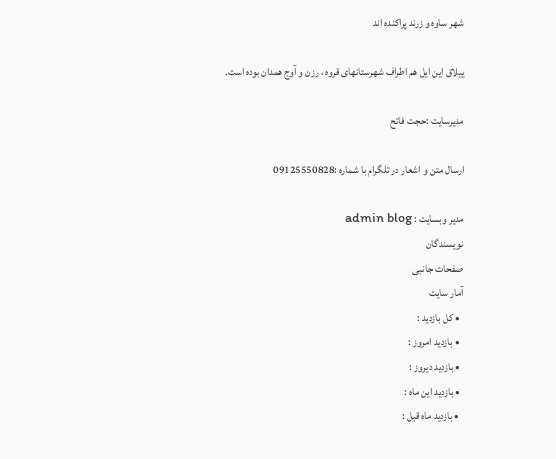شهر ساوه و زرند پراکنده اند

ییلاق این ایل هم اطراف شهرستانهای قروه ، رزن و آوج همدان بوده است.

مدیرسایت :حجت فاتح

ارسال متن و اشعار در تلگرام با شماره :09125550828

مدیر وبسایت : admin blog
نویسندگان
صفحات جانبی
آمار سایت
  • کل بازدید :
  • بازدید امروز :
  • بازدید دیروز :
  • بازدید این ماه :
  • بازدید ماه قبل :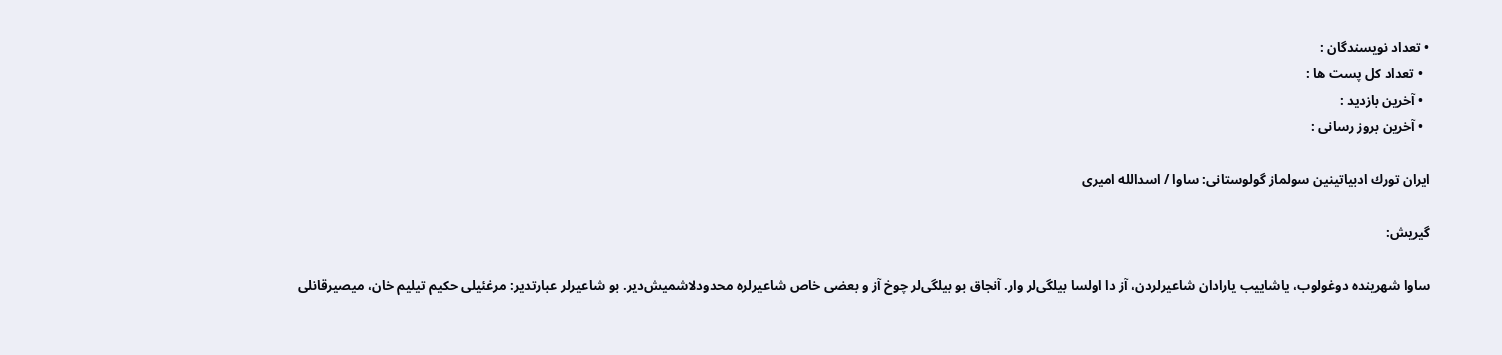• تعداد نویسندگان :
  • تعداد کل پست ها :
  • آخرین بازدید :
  • آخرین بروز رسانی :

ایران تورك ادبیاتینین سولماز گولوستانی: ساوا / اسدالله امیری

گیریش:

ساوا شهرینده دوغولوب، یاشاییب یارادان شاعیرلردن، آز دا اولسا بیلگی‌لر وار. آنجاق بو بیلگی‌لر چوخ آز و بعضی خاص شاعیرلره محدودلاشمیش‌دیر. بو شاعیرلر عبارتدیر: مرغئیلی حكیم تیلیم خان، میصیرقانلی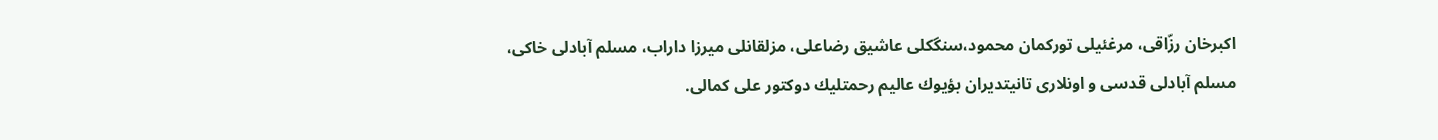اكبرخان رزّاقی، مرغئیلی توركمان محمود،سنگكلی عاشیق رضاعلی، مزلقانلی میرزا داراب، مسلم آبادلی خاكی، مسلم آبادلی قدسی و اونلاری تانیتدیران بؤیوك عالیم رحمتلیك دوكتور علی كمالی.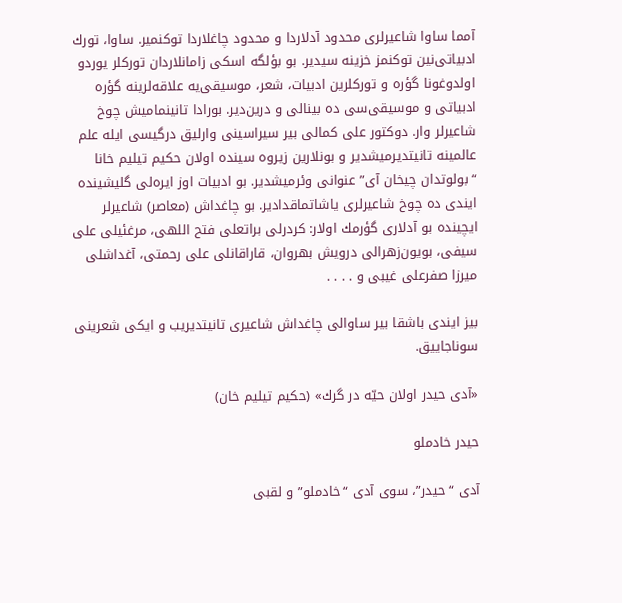آمما ساوا شاعیرلری محدود آدلاردا و محدود چاغلاردا توكنمیر. ساوا، تورك ادبیاتی‌نین توكنمز خزینه سیدیر. بو بؤلگه اسكی زامانلاردان توركلر یوردو اولدوغونا گؤره و توركلرین ادبیات، شعر، موسیقی‌یه علاقه‌لرینه گؤره ادبیاتی و موسیقی‌سی ده بینالی و درین‌دیر. بورادا تانینمامیش چوخ شاعیرلر وار. دوكتور علی كمالی بیر سیراسینی وارلیق درگیسی ایله علم عالمینه تانیتدیرمیشدیر و بونلارین زیروه سینده اولان حكیم تیلیم خانا “بولوتدان چیخان آی” عنوانی وئرمیشدیر. بو ادبیات اوز ایره‌لی گلیشینده ایندی ده چوخ شاعیرلری یاشاتماقدادیر. بو چاغداش (معاصر) شاعیرلر ایچینده بو آدلاری گؤرمك اولار: كردرلی براتعلی فتح اللهی، مرغئیلی علی سیفی، بویون‌زهرالی درویش بهروان، قاراقانلی علی رحمتی، آغداشلی میرزا صفرعلی غیبی و . . . .

بیز ایندی باشقا بیر ساوالی چاغداش شاعیری تانیتدیریب و ایكی شعرینی سوناجاییق.

«آدی حیدر اولان حیّه در گرك» (حكیم تیلیم خان)

حیدر خادملو

آدی “حیدر”، سوی آدی “خادملو” و لقبی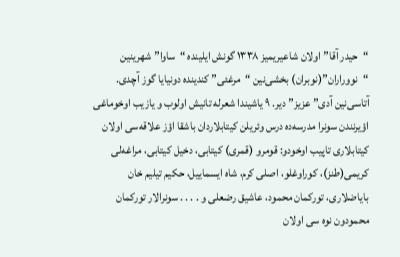“حیدر آقا” اولان شاعیریمیز ۱۳۳۸ گونش ایلینده “ساوا” شهرینین “نووراران”(نوبران) بخشی‌نین “مرغئی” كندینده دونیایا گوز آچدی. آتاسی‌نین آدی” عزیز” دیر. ۹ یاشیندا شعرله تانیش اولوب و یازیب اوخوماغی اؤیرنندن سونرا مدرسه‌ده درس وئریلن كیتابلاردان باشقا اؤز علاقه‌سی اولان كیتابلاری تاپیب اوخودو: قومرو (قمری) كیتابی، دخیل كیتابی، مراغه‌لی كریمی(طنز)، كوراوغلو، اصلی كرم، شاه ایسماییل، حكیم تیلیم خان بایاضلاری، توركمان محمود، عاشیق رضعلی و . . . . سونرالار توركمان محمودون نوه سی اولان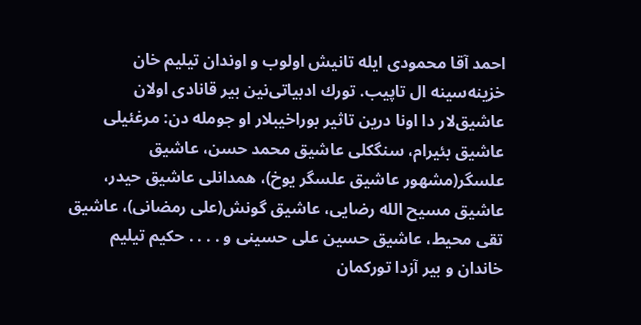احمد آقا محمودی ایله تانیش اولوب و اوندان تیلیم خان خزینه‌سینه ال تاپیب. تورك ادبیاتی‌نین بیر قانادی اولان عاشیق‌لار دا اونا درین تاثیر بوراخیبلار او جومله دن: مرغئیلی عاشیق بئیرام، سنگكلی عاشیق محمد حسن، عاشیق علسگر(مشهور عاشیق علسگر یوخ)، همدانلی عاشیق حیدر، عاشیق مسیح الله رضایی، عاشیق گونش(علی رمضانی)، عاشیق تقی محیط، عاشیق حسین علی حسینی و . . . . حكیم تیلیم خاندان و بیر آزدا توركمان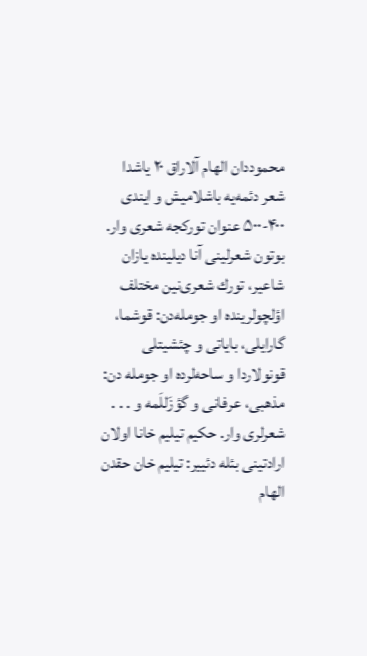محموددان الهام آلاراق ۲۰ یاشدا شعر دئمه‌یه باشلامیش و ایندی ۴۰۰-۵۰۰ عنوان توركجه شعری وار. بوتون شعرلینی آنا دیلینده یازان شاعیر، تورك شعری‌نین مختلف اؤلچولرینده او جومله‌دن: قوشما، گارایلی، بایاتی و چئشیتلی قونولاردا و ساحه‌لرده او جومله دن: مذهبی، عرفانی و گؤزَللَمه و . . . شعرلری وار. حكیم تیلیم خانا اولان ارادتینی بئله دئییر: تیلیم خان حقدن الهام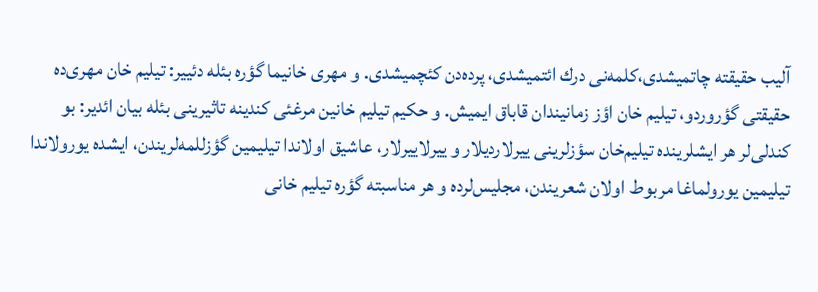آلیب حقیقته چاتمیشدی،كلمه‌نی درك ائتمیشدی، پرده‌دن کئچمیشدی. و مهری خانیما گؤره بئله دئییر: تیلیم خان مهری‌ده حقیقتی گؤروردو، تیلیم خان اؤز زمانیندان قاباق ایمیش. و حكیم تیلیم خانین مرغئی كندینه تاثیرینی بئله بیان ائدیر: بو كندلی‌لر هر ایشلرینده تیلیم‌خان سؤزلرینی ییرلاردیلار و ییرلاییرلار، عاشیق اولاندا تیلیمین گؤزللمه‌لریندن، ایشده یورولاندا تیلیمین یورولماغا مربوط اولان شعریندن، مجلیس‌لرده و هر مناسبته گؤره تیلیم خانی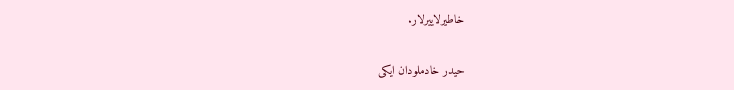خاطیرلاییرلار.

حیدر خادملودان ایكی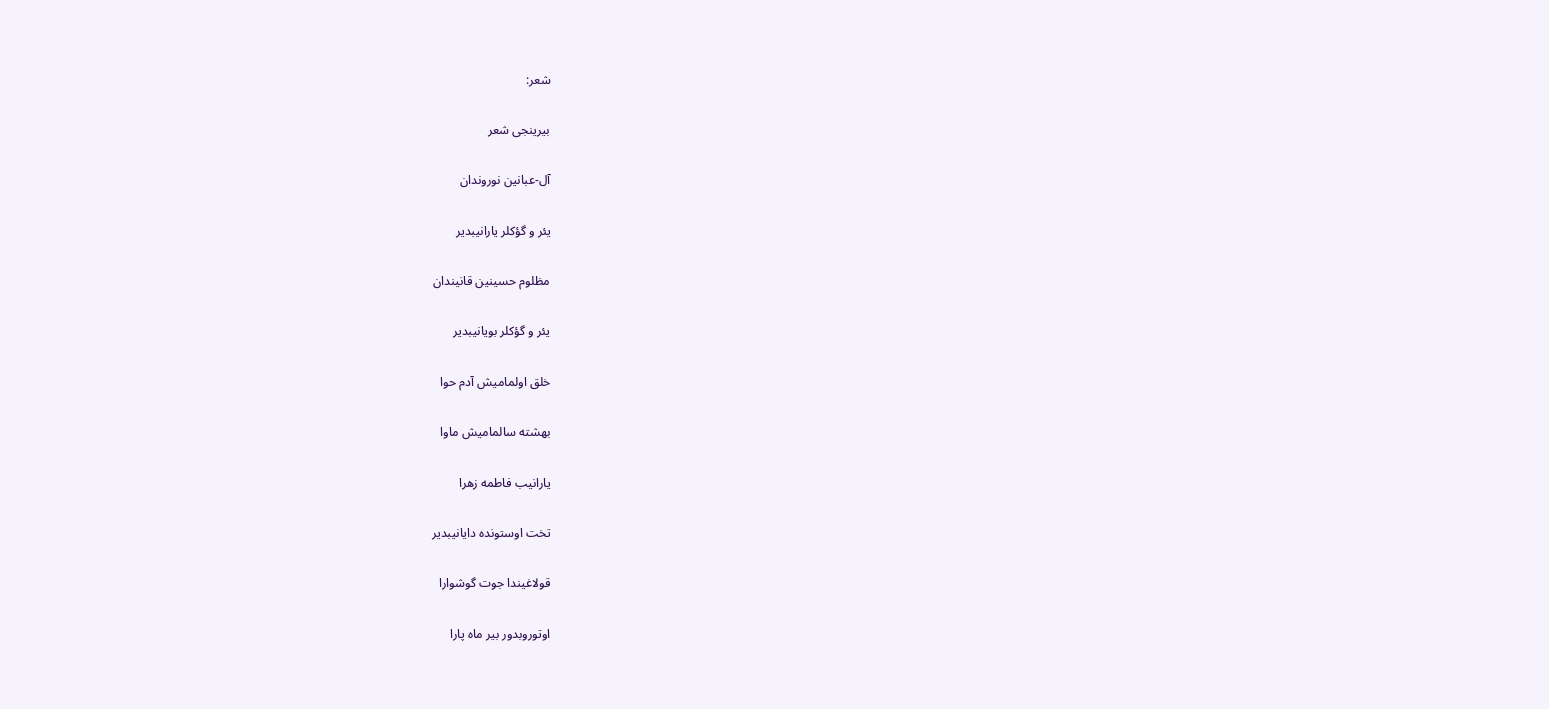شعر:

بیرینجی شعر

آل-عبانین نوروندان

یئر و گؤكلر یارانیبدیر

مظلوم حسینین قانیندان

یئر و گؤكلر بویانیبدیر

خلق اولمامیش آدم حوا

بهشته سالمامیش ماوا

یارانیب فاطمه زهرا

تخت اوستونده دایانیبدیر

قولاغیندا جوت گوشوارا

اوتوروبدور بیر ماه پارا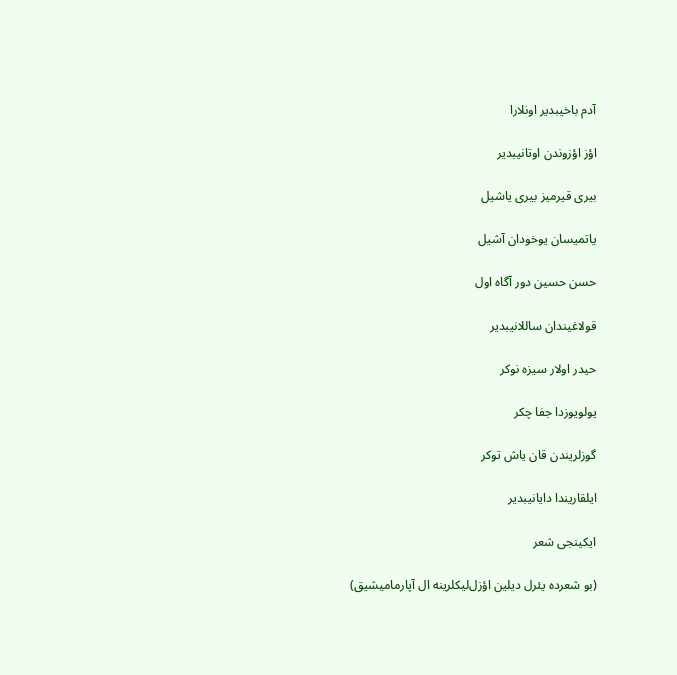آدم باخیبدیر اونلارا

اؤز اؤزوندن اوتانیبدیر

بیری قیرمیز بیری یاشیل

یاتمیسان یوخودان آشیل

حسن حسین دور آگاه اول

قولاغیندان ساللانیبدیر

حیدر اولار سیزه نوكر

یولویوزدا جفا چكر

گوزلریندن قان یاش توكر

ایلقاریندا دایانیبدیر

ایکینجی شعر

(بو شعرده یئرل دیلین اؤزل‌لیکلرینه ال آپارمامیشیق)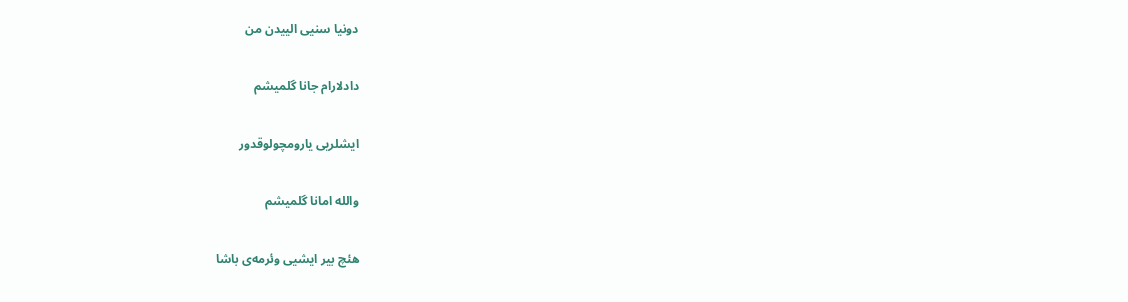دونیا سنیی الییدن من

دادلارام جانا گلمیشم

ایشلریی یارومچولوقدور

والله امانا گلمیشم

هئچ بیر ایشیی وئرمه‌ی باشا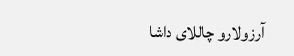آرزولارو چاللای داشا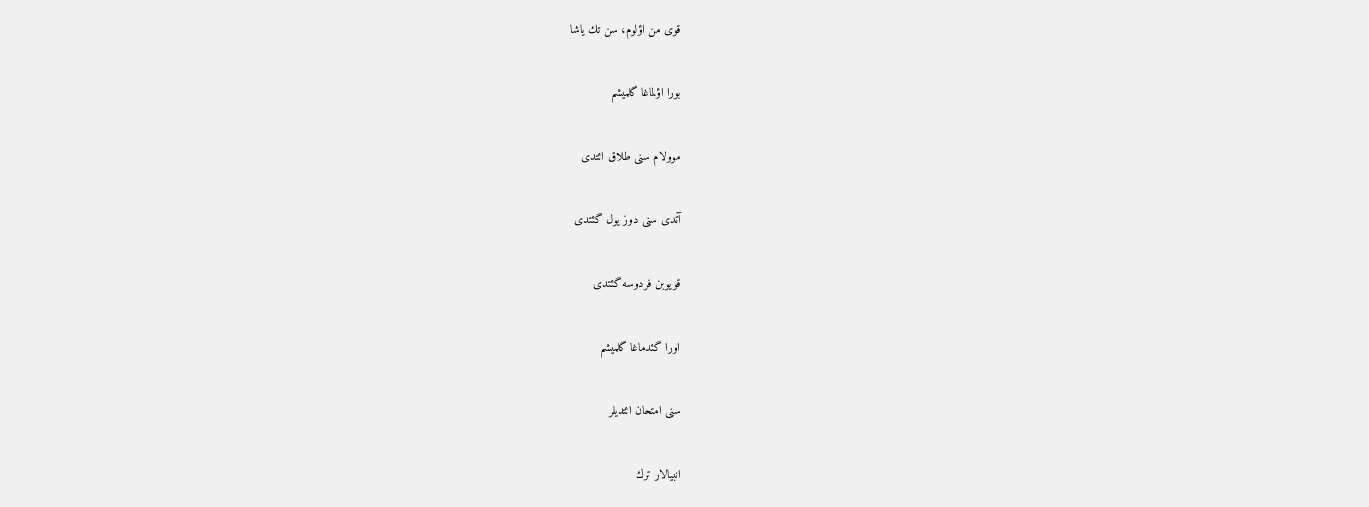قوی من اؤلوم، سن تك یاشا

بورا اؤلماغا گلمیشم

موولام سنی طلاق ائتدی

آتدی سنی دوز یول گئتدی

قویوبن فردوسه گئتدی

اورا گئدماغا گلمیشم

سنی امتحان ائتدیلر

انبیالار ترك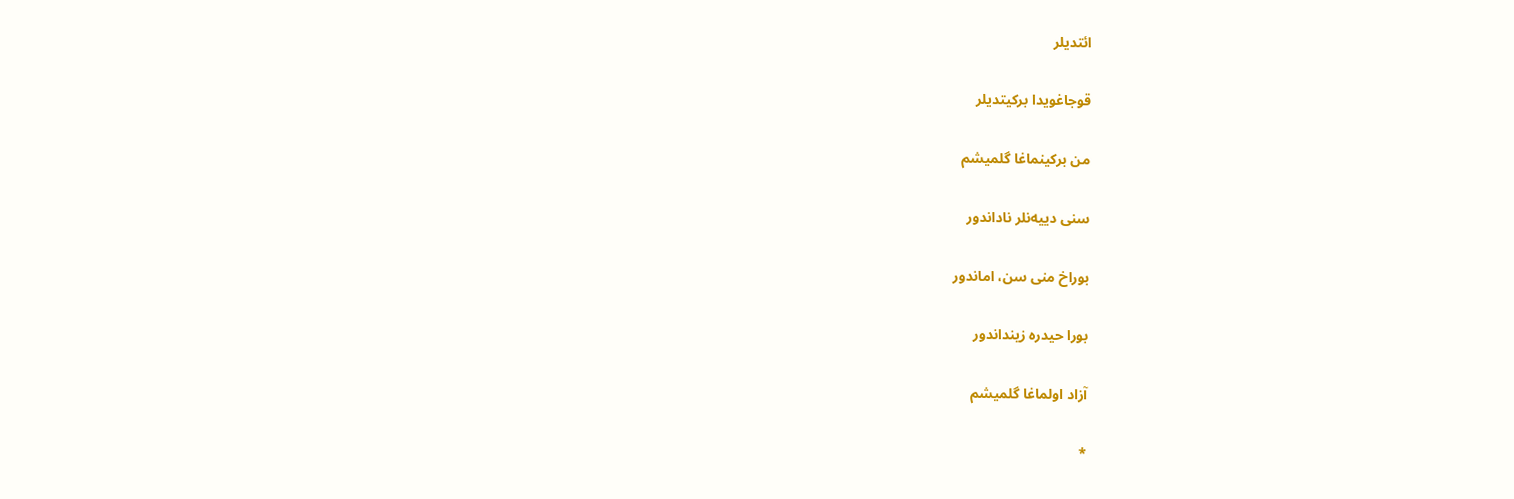ائتدیلر

قوجاغویدا بركیتدیلر

من بركینماغا گلمیشم

سنی دییه‌نلر ناداندور

بوراخ منی سن، اماندور

بورا حیدره زینداندور

آزاد اولماغا گلمیشم

*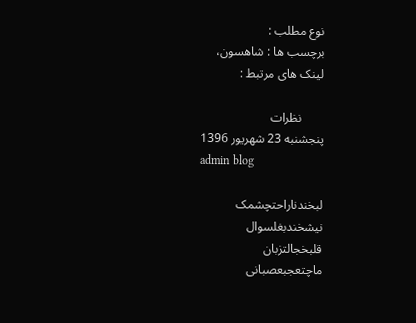نوع مطلب :
برچسب ها : شاهسون،
لینک های مرتبط :

       نظرات
پنجشنبه 23 شهریور 1396
admin blog

لبخندناراحتچشمک
نیشخندبغلسوال
قلبخجالتزبان
ماچتعجبعصبانی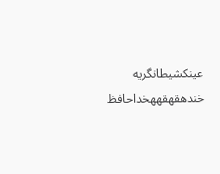عینکشیطانگریه
خندهقهقههخداحافظ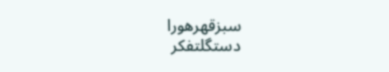سبزقهرهورا
دستگلتفکر